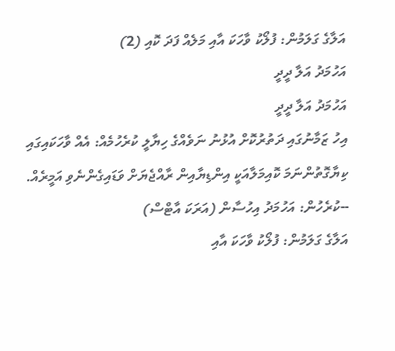އަލާގެ ގަލަމުން: ފުލޯކު ވާހަކަ އާއި މަލެއް ފަދަ ކޮއި (2)
އަހުމަދު އަލާ ދީދީ
އަހުމަދު އަލާ ދީދީ
އިހު ޒަމާނުގައި ދަތުރުކޮށް އުޅުނު ނަވެއްގެ ހިޔާލީ ކުރެހުމެއް: އެއް ވާހަކައިގައި ކިޔާގޮތުންނަމަ ކޮއިމަލާއަކީ އިންޑިޔާއިން ރާއްޖެޔަށް ވަޑައިގެންނެވި އަމީރެއް. --ކުރެހުން: އަހުމަދު އިހުސާން (އަރަކަ އާޓްސް)
އަލާގެ ގަލަމުން: ފުލޯކު ވާހަކަ އާއި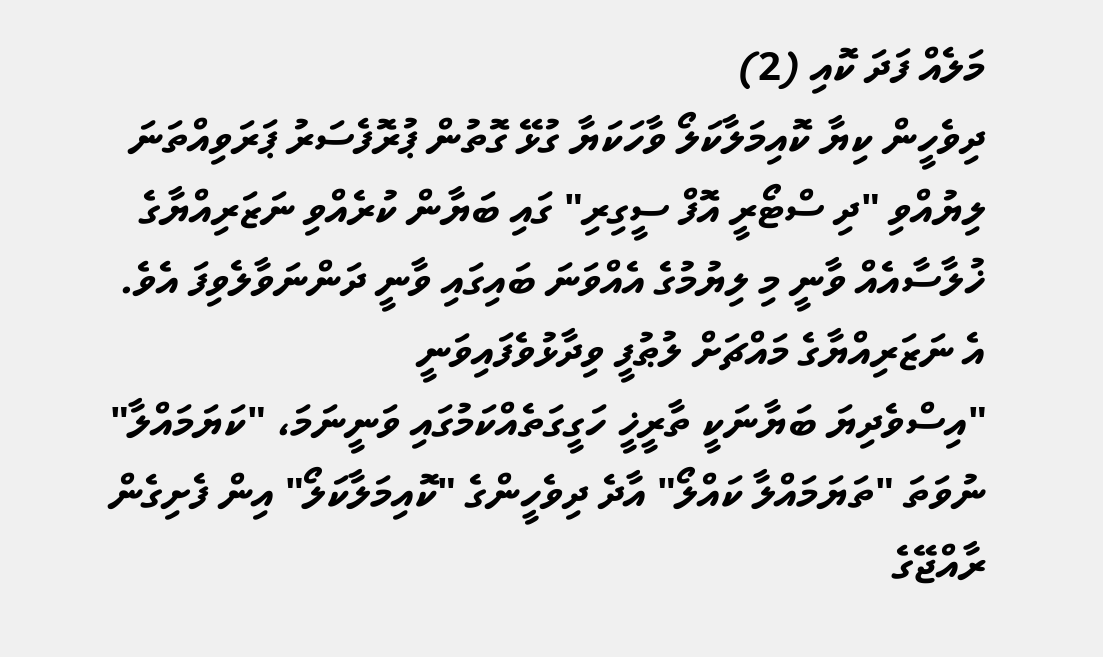މަލެއް ފަދަ ކޮއި (2)
ދިވެހީން ކިޔާ ކޮއިމަލާކަލޯ ވާހަކަޔާ ގުޅޭ ގޮތުން ޕުރޮފެސަރު ޕަރަވިއްތަނަ ލިޔުއްވި "ދި ސްޓޯރީ އޮފް ސީގިރި" ގައި ބަޔާން ކުރެއްވި ނަޒަރިއްޔާގެ ޚުލާސާއެއް ވާނީ މި ލިޔުމުގެ އެއްވަނަ ބައިގައި ވާނީ ދަންނަވާލެވިފަ އެވެ.
އެ ނަޒަރިއްޔާގެ މައްޗަށް ލުޠުފީ ވިދާޅުވެފައިވަނީ
"އިސްވެދިޔަ ބަޔާނަކީ ތާރީޚީ ހަގީގަތެއްކަމުގައި ވަނީނަމަ، "ކަޔަމައްލާ" ނުވަތަ "ތަޔަމައްލާ ކައްލޯ" އާދެ ދިވެހީންގެ "ކޮއިމަލާކަލޯ" އިން ފެށިގެން ރާއްޖޭގެ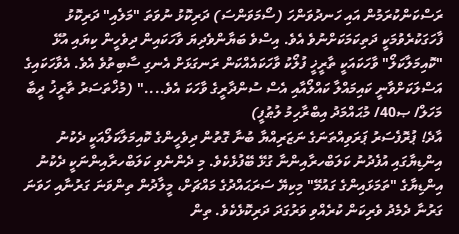ރަސްކަންކުރަމުން އައި ހަނދުވަންހަ (ސޯމަވަންސަ) ދަރިކޮޅު ނުވަތަ "މަލެއި" ދަރިކޮޅު ފާހަގަކުރެވުމަކީ ދަތިކަމަކަށްނުވެ އެވެ. އިސްވެ ބަޔާންވެދިޔަ ވާހަކައިން ދިވެހީން ކިޔައި އުޅޭ "ކޮއިމަލާކަލޯ" ވާހަކައަކީ ތާރީޚީ ފުލޯކު ވާހަކައެއްކަން ރަނގަޅަށް އެނގި ސާބިތުވެ އެވެ. އެވާހަކައިގެ އަސްލަކަށްވާނީ ކައިމައްލާ ކައްލޯއާއި އެސް ސުންދާރީގެ ވާހަކަ އެވެ...." (މުޚްތަސަރު ތާރީޚު ދީބާ މަހަލް/ ޞ40/ މުޙައްމަދު އިބްރާހިމު ލުޠުފީ)
އާދެ! ޕުރޮފެސަރު ޕަރަވިއްތަނަގެ ނަޒަރިއްޔާ ބުނާ ގޮތުން ދިވެހީންގެ ކޮއިމަލާކަލޯއަކީ ދެކުނު އިންޑިޔާގައި އުފެދުނު ކަލަބްހރާއިންނާ ގުޅޭ ބޭފުޅެކެވެ. މި ދެންނެވި ކަލަބްހރާއިންނަކީ ދެކުނު އިންޑިޔާގެ "ތަމަޅައިންގެ ގައުމޭ" މިކިޔޭ ސަރަޙައްދުގެ މައްޗަށް، މީލާދުން ތިންވަނަ ގަރުނާއި ހަވަނަ ގަރުނާ ދެމެދު ވެރިކަން ކުރެއްވި ވަރުގަދަ ދަރިކޮޅެކެވެ. ތިން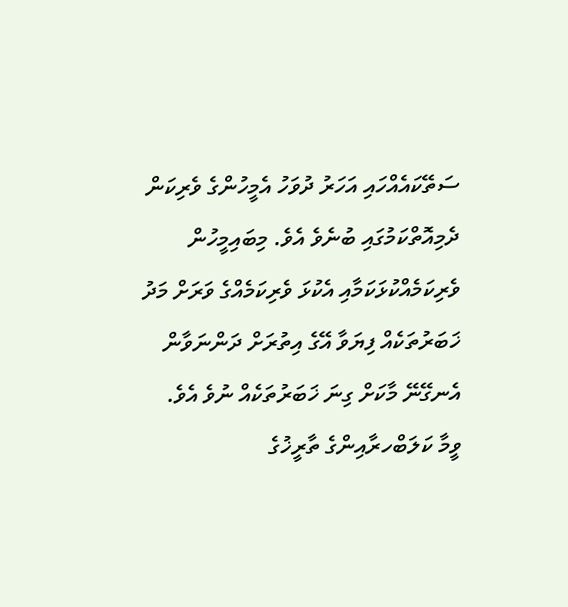ސަތޭކައެއްހައި އަހަރު ދުވަހު އެމީހުންގެ ވެރިކަން ދެމިއޮތްކަމުގައި ބުނެވެ އެވެ. މިބައިމީހުން ވެރިކަމެއްކުޅަކަމާއި އެކުޅަ ވެރިކަމެއްގެ ވަރަށް މަދު ޚަބަރުތަކެއް ފިޔަވާ އޭގެ އިތުރަށް ދަންނަވާން އެނގޭނޭ މާކަށް ގިނަ ޚަބަރުތަކެއް ނުވެ އެވެ. ވީމާ ކަލަބްހރާއިންގެ ތާރީޚުގެ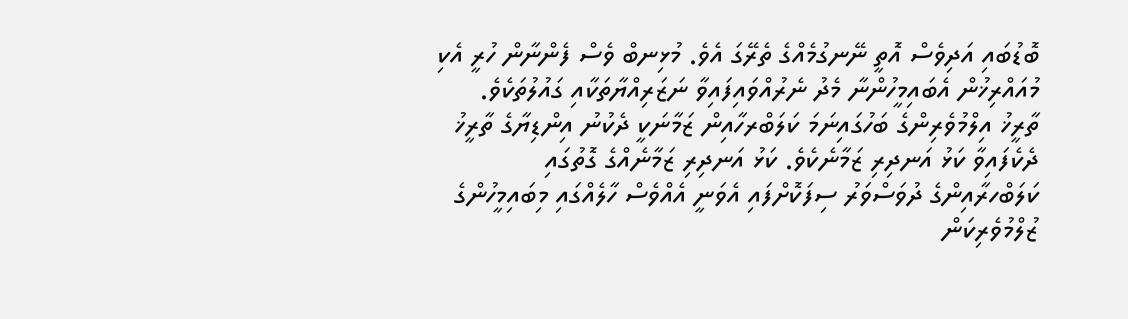ބޮޑުބައި އަދިވެސް އޮތީ ނޭނގުމެއްގެ ތެރޭގަ އެވެ. މުޅިނބް ވެސް ފެންނާން ހުރީ އެކި މުއައްރިޚުން އެބައިމީހުންނާ މެދު ނެރުއްވައިފައިވާ ނަޒަރިއްޔާތަކާއި ގައުލުތަކެވެ.
ތާރީޚު އިލްމުވެރިންގެ ބަހުގައިނަމަ ކަލަބްރހާއިން ޒަމާނަކީ ދެކުނު އިންޑިޔާގެ ތާރީޚު ދެކެފައިވާ ކަޅު އަނދިރި ޒަމާނެކެވެ. ކަޅު އަނދިރި ޒަމާނެއްގެ ގޮތުގައި ކަލަބްހރާއިންގެ ދުވަސްވަރު ސިފަކޮށްފައި އެވަނީ އެއްވެސް ހާލެއްގައި މިބައިމީހުންގެ ޒުލްމުވެރިކަން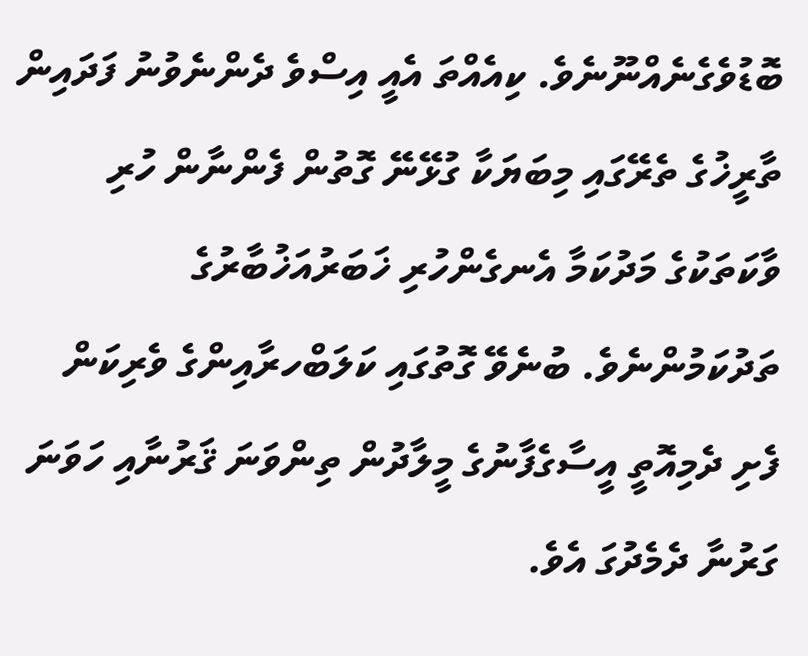ބޮޑުވެގެނެއްނޫނެވެ. ކިއެއްތަ އެއީ އިސްވެ ދެންނެވުނު ފަދައިން ތާރީޚުގެ ތެރޭގައި މިބަޔަކާ ގުޅޭނޭ ގޮތުން ފެންނާން ހުރި ވާކަތަކުގެ މަދުކަމާ އެނގެންހުރި ޚަބަރުއަޚުބާރުގެ ތަދުކަމުންނެވެ. ބުނެވޭ ގޮތުގައި ކަލަބްހރާއިންގެ ވެރިކަން ފެށި ދެމިއޮތީ އީސާގެފާނުގެ މީލާދުން ތިންވަނަ ޤަރުނާއި ހަވަނަ ގަރުނާ ދެމެދުގަ އެވެ.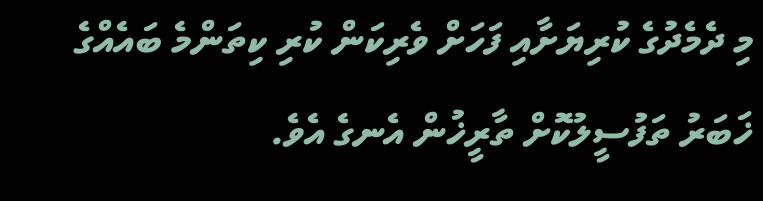މި ދެމެދުގެ ކުރިޔަށާއި ފަހަށް ވެރިކަން ކުރި ކިތަންމެ ބައެއްގެ ޚަބަރު ތަފުސީލުކޮށް ތާރީޚުން އެނގެ އެވެ.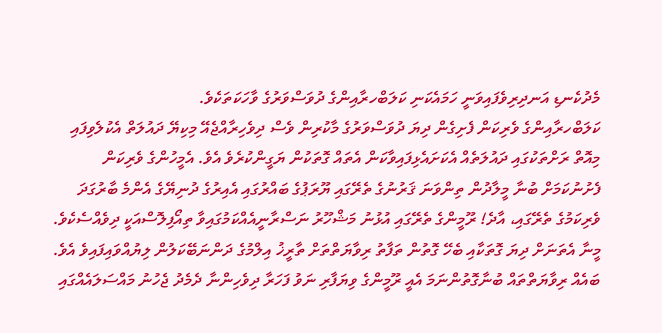މެދުކެނޑި އަނދިރިވެފައިވަނީ ހަމައެކަނި ކަލަބްހރާއިންގެ ދުވަސްވަރުގެ ވާހަކަތަކެވެ.
ކަލަބްހރާއިންގެ ވެރިކަން ފެށިގެން ދިޔަ ދުވަސްވަރުގެ މާކުރިން ވެސް ދިވެހިރާއްޖެއޭ މިކިޔޭ ދައުލަތް އެކުލެވިފައި މިއޮތް ރަށްތަކުގައި ދައުލަތެއް އެކަށައެޅިފައިވާކަން އެތައް ގޮތަކުން ޔަގީންކުރެވެ އެވެ. އެމީހުންގެ ވެރިކަން ފެށުނުކަމަށް ބުނާ މީލާދުން ތިންވަނަ ޤަރުނުގެ ތެރޭގައި ޔޫރަޕުގެ ބައްރުގައި އެއިރުގެ ދުނިޔޭގެ އެންމެ ބާރުގަދަ ވެރިކަމުގެ ތެރޭގައި، އާދެ! ރޫމީންގެ ތެރޭގައި އުޅުނު މަޝްހޫރު ނަސްރާނީއެއްކަމުގައިވާ ތިއޯފިލޮސްއަކީ ދިވެއްސެކެވެ. މީނާ އެތަނަށް ދިޔަ ގޮތަކާއި ބެހޭ ގޮތުން ތަފާތު ރިވާޔަތްތަށް ތާރީޚު އިލްމުގެ ދަންނަބޭކަލުން ލިޔުއްވައިފައިވެ އެވެ. ބައެއް ރިވާޔަތްތައް ބުނާގޮތުންނަމަ އެއީ ރޫމީންގެ ވިޔަފާރި ނަވު ފަހަރާ ދިވެހިންނާ ދެމެދު ޖެހުނު މައްސަލައެއްގައި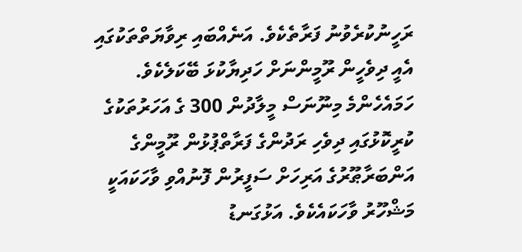ރަހީނުކުރެވުނު ފަރާތެކެވެ. އަނެއްބައި ރިވާޔަތްތަކުގައި އެއީ ދިވެހީން ރޫމީންނަށް ހަދިޔާކުޅަ ބޭކަލެކެވެ. ހަމައެހެންމެ މިނޫނަސް މީލާދުން 300 ގެ އަހަރުތަކުގެ ކުރީކޮޅުގައި ދިވެހި ރަދުންގެ ފަރާތްޕުޅުން ރޫމީންގެ އަންބަރާޠޫރުގެ އަރިހަށް ސަފީރުން ފޮނުއްވި ވާހަކައަކީ މަޝްހޫރު ވާހަކައެކެވެ. އަޅުގަނޑު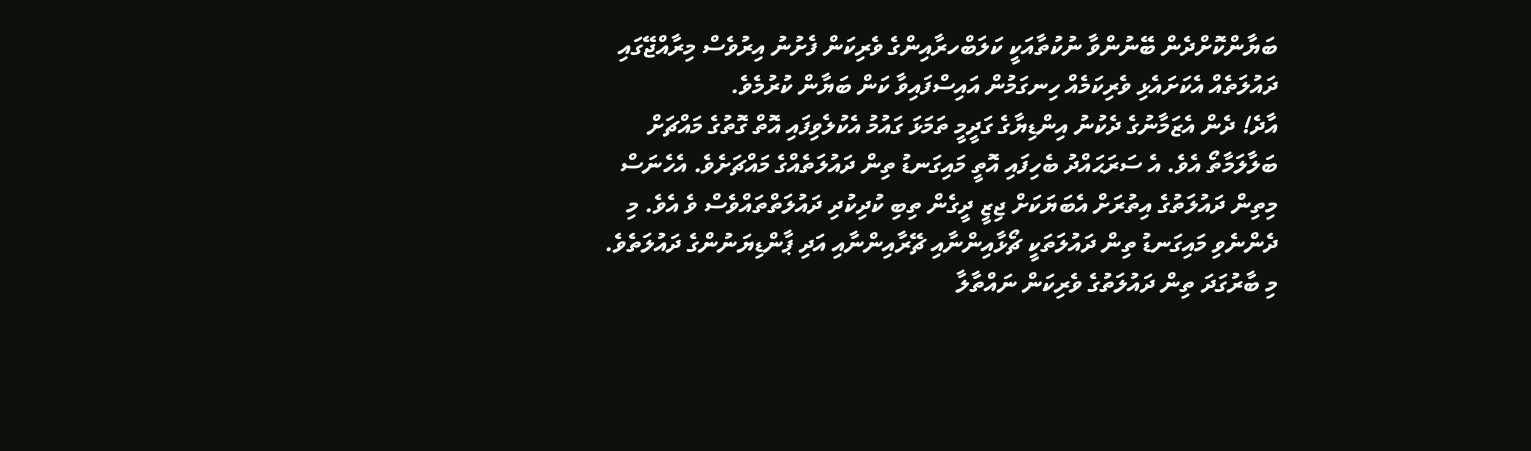ބަޔާންކޮށްދެން ބޭނުންވާ ނުކުތާއަކީ ކަލަބްހރާއިންގެ ވެރިކަން ފެށުނު އިރުވެސް މިރާއްޖޭގައި ދައުލަތެއް އެކަށައެޅި ވެރިކަމެއް ހިނގަމުން އައިސްފައިވާ ކަން ބަޔާން ކުރުމެވެ.
އާދެ! ދެން އެޒަމާނުގެ ދެކުނު އިންޑިޔާގެ ގަދީމީ ތަމަޅަ ގައުމު އެކުލެވިފައި އޮތް ގޮތުގެ މައްޗަށް ބަލާލަމާތޯ އެވެ. އެ ސަރަޙައްދު ބެހިފައި އޮތީ މައިގަނޑު ތިން ދައުލަތެއްގެ މައްޗަށެވެ. އެހެނަސް މިތިން ދައުލަތުގެ އިތުރަށް އެބަޔަކަށް ޖިޒީ ދީގެން ތިބި ކުދިކުދި ދައުލަތްތައްވެސް ވެ އެވެ. މި ދެންނެވި މައިގަނޑު ތިން ދައުލަތަކީ ޗޯޅާއިންނާއި ޗޭރާއިންނާއި އަދި ޕާންޑިޔަނުންގެ ދައުލަތެވެ. މި ބާރުގަދަ ތިން ދައުލަތުގެ ވެރިކަން ނައްތާލާ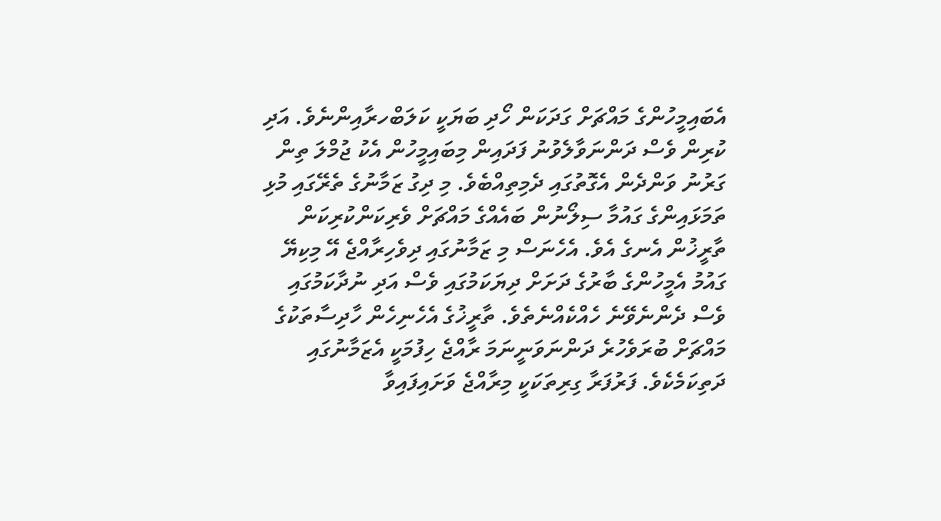އެބައިމީހުންގެ މައްޗަށް ގަދަކަން ހޯދި ބަޔަކީ ކަލަބްހރާއިންނެވެ. އަދި ކުރިން ވެސް ދަންނަވާލެވުނު ފަދައިން މިބައިމީހުން އެކު ޖުމްލަ ތިން ގަރުނު ވަންދެން އެގޮތުގައި ދެމިތިއްބެވެ. މި ދިގު ޒަމާނުގެ ތެރޭގައި މުޅި ތަމަޅައިންގެ ގައުމާ ސިލޯނުން ބައެއްގެ މައްޗަށް ވެރިކަންކުރިކަން ތާރީޚުން އެނގެ އެވެ. އެހެނަސް މި ޒަމާނުގައި ދިވެހިރާއްޖެ އޭ މިކިޔޭ ގައުމު އެމީހުންގެ ބާރުގެ ދަށަށް ދިޔަކަމުގައި ވެސް އަދި ނުދާކަމުގައި ވެސް ދެންނެވޭނެ ހެއްކެއްނެތެވެ. ތާރީޚުގެ އެހެނިހެން ހާދިސާތަކުގެ މައްޗަށް ބުރަވެހުރެ ދަންނަވަނީނަމަ ރާއްޖެ ހިފުމަކީ އެޒަމާނުގައި ދަތިކަމެކެވެ. ފަރުފަރާ ގިރިތަކަކީ މިރާއްޖެ ވަށައިފައިވާ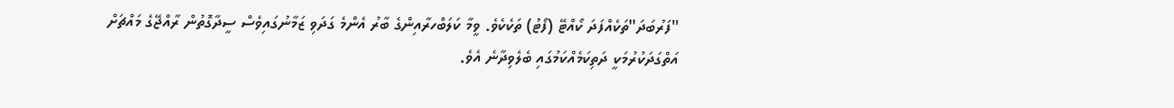"ފަރުބަދަ"ތަކެއްފަދަ ކޯއްޓޭ (ފޯޓު) ތަކެކެވެ. ވީމާ ކަލަބްހރާއިންގެ ބާރު އެންމެ ގަދަވި ޒަމާނުގައިވެސް ސީދާގޮތުން ރާއްޖޭގެ މައްޗަށް އަތްގަދަކުރުމަކީ ދަތިކަމެއްކަމުގައި ބެލެވިދާނެ އެވެ.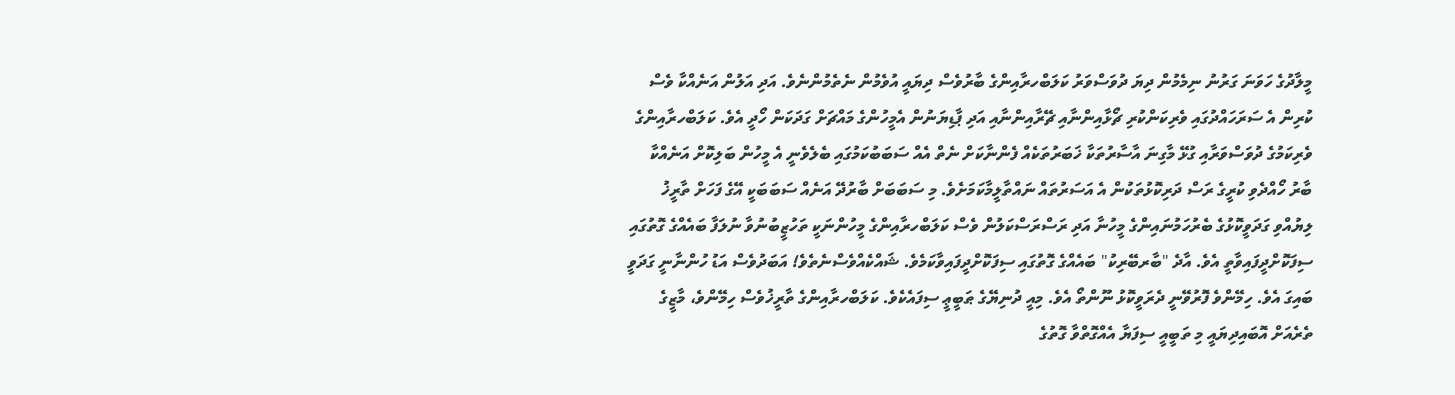މީލާދުގެ ހަވަނަ ގަރުނު ނިމެމުން ދިޔަ ދުވަސްވަރު ކަލަބްހރާއިންގެ ބާރުވެސް ދިޔައީ އުވެމުން ނެތެމުންނެވެ. އަދި އަލުން އަނެއްކާ ވެސް ކުރިން އެ ސަރަހައްދުގައި ވެރިކަންކުރި ޗޯޅާއިންނާއި ޗޭރާއިންނާއި އަދި ޕާޑިޔަނުން އެމީހުންގެ މައްޗަށް ގަދަކަން ހޯދީ އެވެ. ކަލަބްހރާއިންގެ ވެރިކަމުގެ ދުވަސްވަރާއި ގުޅޭ މާގިނަ އާސާރުތަކާ ޚަބަރުތަކެއް ފެންނާކަށް ނެތް އެއް ސަބަބުކަމުގައި ބެލެވެނީ އެ މީހުން ބަލިކޮށް އަނެއްކާ ބާރު ހޯއްދެވި ކުރީގެ ރަސް ދަރިކޮޅުތަކުން އެ އަސަރުތައް ނައްތާލީމާކަމަށެވެ. މި ސަބަބަށް ބާރުދޭ އަނެއް ސަބަބަކީ އޭގެ ފަހަށް ތާރީޚު ލިޔުއްވި ގަދަވީކޮޅުގެ ބެރުހަމުނައިންގެ މީހުނާ އަދި ރަސްރަސްކަލުން ވެސް ކަލަބްހރާއިންގެ މީހުންނަކީ ތަހުޒީބުނުވާ ނުލަފާ ބައެއްގެ ގޮތުގައި ސިފަކޮށްދީފައިވާތީ އެވެ. އާދެ "ބާރބޭރިކު" ބައެއްގެ ގޮތުގައި ސިފަކޮށްދީފައިވާކަމެވެ. ޝައްކެއްވެސްނެތެވެ! އަބަދުވެސް އަޑު ހުންނާނީ ގަދަވީ ބައިގަ އެވެ. ހިމޭންވެ ފޮރުވޭނީ ދެރަވީކޮޅު ނޫންތޯ އެވެ. މިއީ ދުނިޔޭގެ ޠަބީޢީ ސިފައެކެވެ. ކަލަބްހރާއިންގެ ތާރީޚުވެސް ހިމޭންވެ، މާޒީގެ ތެރެއަށް އޮބައިދިޔައީ މި ތަބީއީ ސިފަޔާ އެއްގޮތްވާ ގޮތުގެ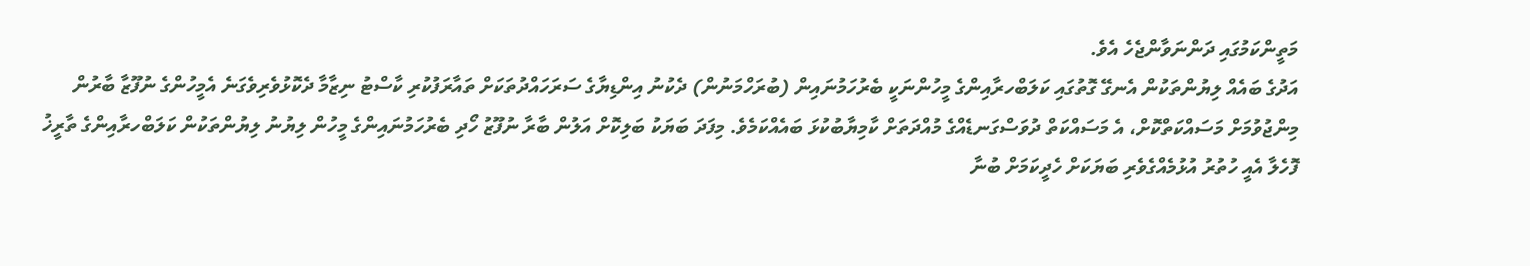މަތީންކަމުގައި ދަންނަވާންޖެހެ އެވެ.
އަދުގެ ބައެއް ލިޔުންތަކުން އެނގޭ ގޮތުގައި ކަލަބްހރާއިންގެ މީހުންނަކީ ބެރުހަމުނައިން (ބުރަހްމަނުން) ދެކުނު އިންޑިޔާގެ ސަރަހައްދުތަކަށް ތައާރަފުކުރި ކާސްޓު ނިޒާމާ ދެކޮޅުވެރިވެގަނެ އެމީހުންގެ ނުފޫޒާ ބާރުން މިންޖުވުމަށް މަސައްކަތްކޮށް، އެ މަސައްކަތް ދުވަސްގަނޑެއްގެ މުއްދަތަށް ކާމިޔާބުކުޅަ ބައެއްކަމެވެ. މިފަދަ ބަޔަކު ބަލިކޮށް އަލުން ބާރާ ނުފޫޒު ހޯދި ބެރުހަމުނައިންގެ މީހުން ލިޔުނު ލިޔުންތަކުން ކަލަބްހރާއިންގެ ތާރީޚު ފޮހެލާ އެއީ ހުތުރު އުޅުމެއްގެވެރި ބަޔަކަށް ހެދީކަމަށް ބުނާ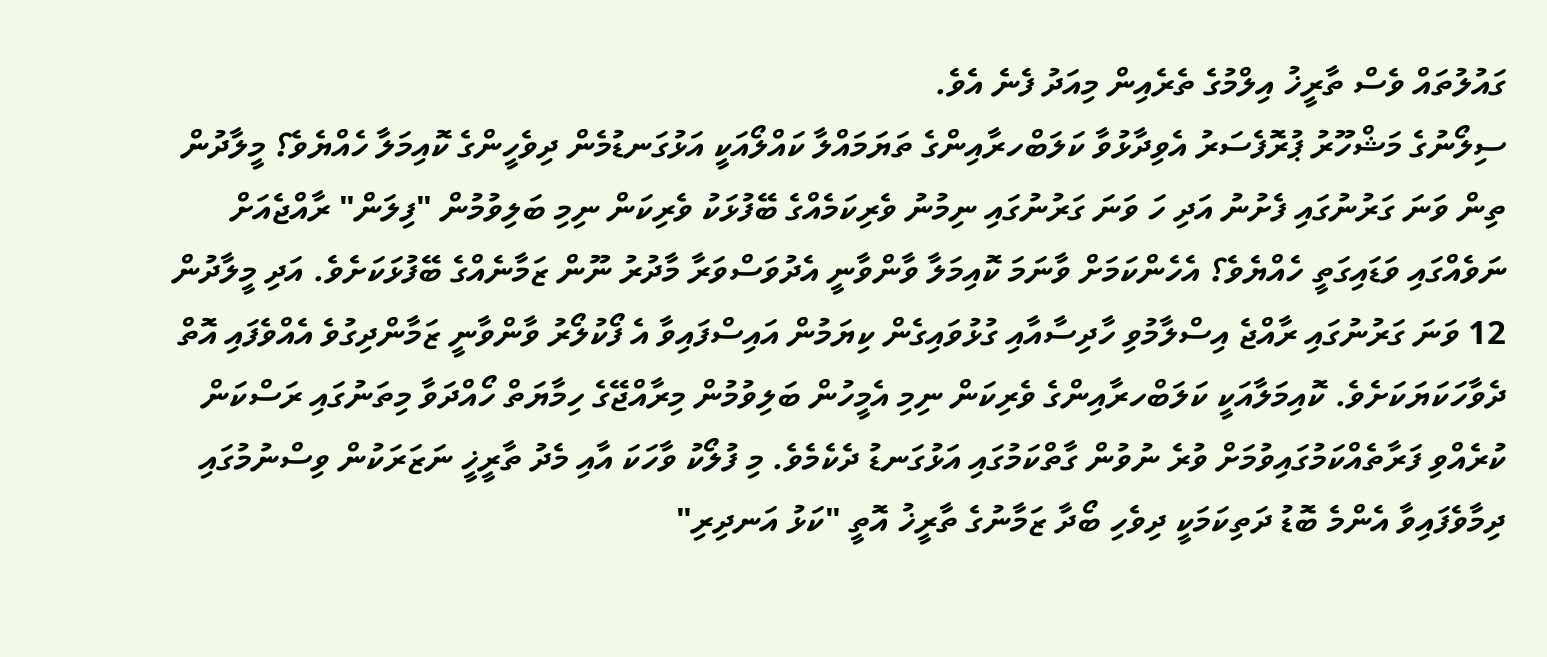ގައުލުތައް ވެސް ތާރީޚު އިލްމުގެ ތެރެއިން މިއަދު ފެނެ އެވެ.
ސިލޯނުގެ މަޝްހޫރު ޕުރޮފެސަރު އެވިދާޅުވާ ކަލަބްހރާއިންގެ ތަޔަމައްލާ ކައްލޯއަކީ އަޅުގަނޑުމެން ދިވެހީންގެ ކޮއިމަލާ ހެއްޔެވެ؟ މީލާދުން ތިން ވަނަ ގަރުނުގައި ފެށުނު އަދި ހަ ވަނަ ގަރުނުގައި ނިމުނު ވެރިކަމެއްގެ ބޭފުޅަކު ވެރިކަން ނިމި ބަލިވުމުން "ފިލަން" ރާއްޖެއަށް ނަވެއްގައި ވަޑައިގަތީ ހެއްޔެވެ؟ އެހެންކަމަށް ވާނަމަ ކޮއިމަލާ ވާންވާނީ އެދުވަސްވަރާ މާދުރު ނޫން ޒަމާނެއްގެ ބޭފުޅަކަށެވެ. އަދި މީލާދުން 12 ވަނަ ގަރުނުގައި ރާއްޖެ އިސްލާމުވި ހާދިސާއާއި ގުޅުވައިގެން ކިޔަމުން އައިސްފައިވާ އެ ފޯކުލޯރު ވާންވާނީ ޒަމާންދިގުވެ އެއްވެފައި އޮތް ދެވާހަކަޔަކަށެވެ. ކޮއިމަލާއަކީ ކަލަބްހރާއިންގެ ވެރިކަން ނިމި އެމީހުން ބަލިވުމުން މިރާއްޖޭގެ ހިމާޔަތް ހޯއްދަވާ މިތަނުގައި ރަސްކަން ކުރެއްވި ފަރާތެއްކަމުގައިވުމަށް ވުރެ ނުވުން ގާތްކަމުގައި އަޅުގަނޑު ދެކެމެވެ. މި ފުލޯކު ވާހަކަ އާއި މެދު ތާރީޚީ ނަޒަރަކުން ވިސްނުމުގައި ދިމާވެފައިވާ އެންމެ ބޮޑު ދަތިކަމަކީ ދިވެހި ބޯދާ ޒަމާނުގެ ތާރީޚު އޮތީ "ކަޅު އަނދިރި"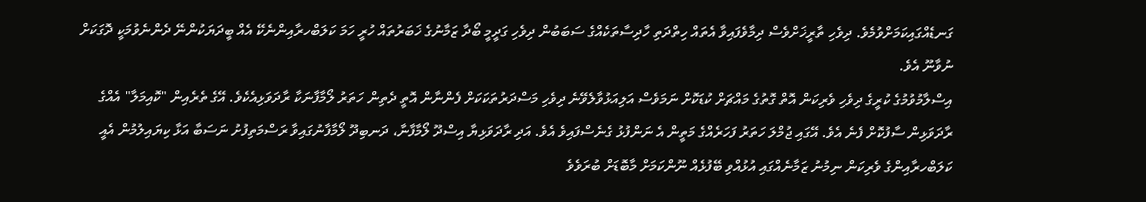ގަނޑެއްގައިކަމަށްވުމެވެ. ދިވެހި ތާރީޚަށްވެސް ދިމާވެފައިވާ އެތައް ހިތްދަތި ހާދިސާތަކެއްގެ ސަބަބުން ދިވެހި ގަދީމީ ބޯދާ ޒަމާނުގެ ޚަބަރުތައް ހުރީ ހަމަ ކަލަބްހރާއިންނެކޭ އެއް ބީދަޔަކުންނޭ ދެންނެވުމަކީ ދޮގަކަށް ނުވާނޫ އެވެ.
އިސްލާމުވުމުގެ ކުރީގެ ދިވެހި ވެރިކަން އޮތް ގޮތުގެ މައްޗަށް ކުޑަކޮށް ނަމަވެސް އަލިއަޅުވާލެވޭނެ ދިވެހި މަސްދަރުތަކަކަށް ފެންނާން އޮތީ ދެތިން ހަތަރު ލޯމާފާނަކާ ރާދަވަޅިއެކެވެ. އޭގެ ތެރެއިން "ކޮއިމަލާ" އެއްގެ ރާދަވަޅިން ސާފުކޮށް ފެނެ އެވެ. އޭގައި ޖުމްލަ ހަތަރު ފަހަރެއްގެ މަތީން އެ ނަންފުޅު ގެނެސްފައިވެ އެވެ. އަދި ރާދަވަޅިޔާ އިސްދޫ ލޯމާފާނާ، ދަނބިދޫ ލޯމާފާނުގައިވާ ރަސްމަތިފުށު ނަސަބާ އަޅާ ކިޔައިލުމުން އެއީ ކަލަބްހރާއިންގެ ވެރިކަން ނިމުނު ޒަމާނެއްގައި އުޅުއްވި ބޭފުޅެއް ނޫންކަމަށް މާބޮޑަށް ބުރަވެވެ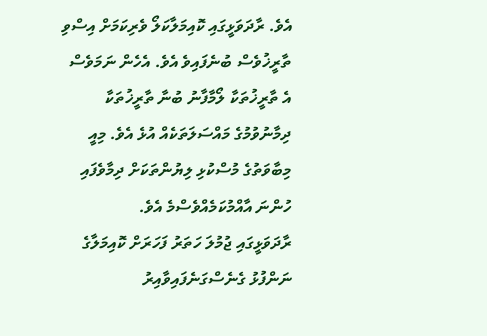އެވެ. ރާދަވަޅީގައި ކޮއިމަލާކަލޯ ވެރިކަމަށް އިސްވި ތާރީޚުވެސް ބުނެފައިވެ އެވެ. އެހެން ނަމަވެސް އެ ތާރީޚުތަކާ ލޯމާފާނު ބުނާ ތާރީޚުތަކާ ދިމާނުވުމުގެ މައްސަލަތަކެއް އުޅެ އެވެ. މިއީ މިބާވަތުގެ މުސްކުޅި ލިޔުންތަކަށް ދިމާވެފައި ހުންނަ އާއްމުކަމެއްވެސްމެ އެވެ.
ރާދަވަޅީގައި ޖުމުލަ ހަތަރު ފަހަރަށް ކޮއިމަލާގެ ނަންފުޅު ގެނެސްގަނެފައިވާއިރު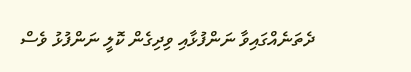ދެތަނެއްގައިވާ ނަންފުޅާއި ވިދިގެން ކޮލީ ނަންފުޅު ވެސް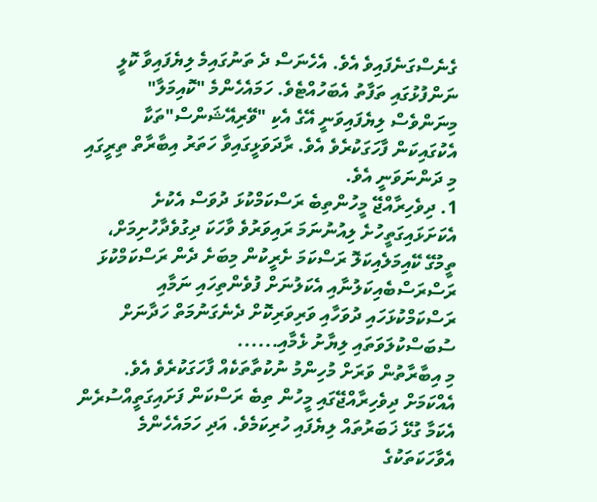ގެނެސްގަނެފައިވެ އެވެ. އެހެނަސް ދެ ތަނުގައިމެ ލިޔެފައިވާ ކޮލީ ނަންފުޅުގައި ތަފާތު އެބަހުއްޓެވެ. ހަމައެހެންމެ "ކޮއިމަލާ" މިނަންވެސް ލިޔެފައިވަނީ އޭގެ އެކި "ވޭރިއޭޝަންސް"ތަކާ އެކުގައިކަން ފާހަގަކުރެވެ އެވެ. ރާދަވަޅީގައިވާ ހަތަރު އިބާރާތް ތިރީގައި މި ދަންނަވަނީ އެވެ.
1. ދިވެހިރާއްޖޭ މީހުންތިބެ ރަސްކަމްކުޅަ ދުވަސް އެކުށެ އެކަށަޅައިގަތީހުށެ ލިއުނުނަމަ ރައިވަރުވެ ވާހަކަ ދިގުވެދާހުށިމަށް، ތީމުގޭ ކޭއިމަލެއިކަލޮ ރަސްކަމަ ށެރީކުން މިބަށެ ދެން ރަސްކަމްކުޅަ ރަސްރަސްބެއިކަލުނާއި އެކަލުނަށް ފުވެންތިހައި ނަމާއި ރަސްކަމްކުޅަހައި ދުވަހާއި ވަރިވަރިކޮށް ދެނެގަނުމަތް ހަދާނަށް ސުބަސްކުލަވަތައި ލިޔާށު ޅެމާއި......
މި އިބާރާތުން ވަރަށް މުހިންމު ނުކުތާތަކެއް ފާހަގަކުރެވެ އެވެ. އެއްކަމަށް ދިވެހިރާއްޖޭގައި މީހުން ތިބެ ރަސްކަން ފަށައިގަތީއްސުރެން އެކަމާ ގުޅޭ ޚަބަރުތައް ލިޔެފައި ހުރިކަމެވެ. އަދި ހަމައެހެންމެ އެވާހަކަތަކުގެ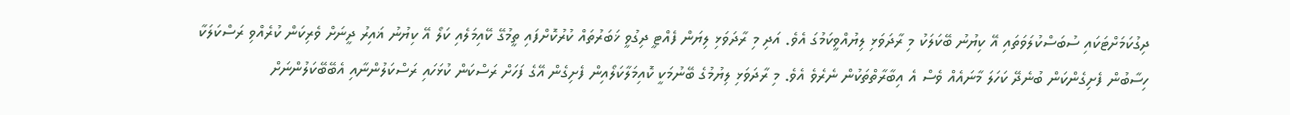ދިގުކަމަށްޓަކައި ސުބަސްކުލަވަތައި އޭ ކިޔުނު ބޭކަލަކު މި ރާދަވަޅި ލިޔުއްވީކަމުގަ އެވެ. އަދި މި ރާދަވަޅި ލިޔަން ފެއްޓީ ދިގުވީ ޚަބަރުތައް ކުރުކޮށްފައި ތީމުގޭ ކޭއިމަލެއި ކަލޯ އޭ ކިޔުނު ޣައިރު ދީނަށް ވެރިކަން ކުރެއްވި ރަސްކަލަކާ ހިސާބުން ފެށިގެންކަން ބުނެދޭ ކަހަލަ މާނައެއް ވެސް އެ އިބާރާތްތަކުން ނެރެވެ އެވެ. މި ރާދަވަޅި ލިޔުމުގެ ބޭނުމަކީ ކޮއިމަލާކަލޯއިން ފެށިގެން އޭގެ ފަހަށް ރަސްކަން ކުޅަހައި ރަސްކަލުންނާއި އެބޭބޭކަލުންނަށް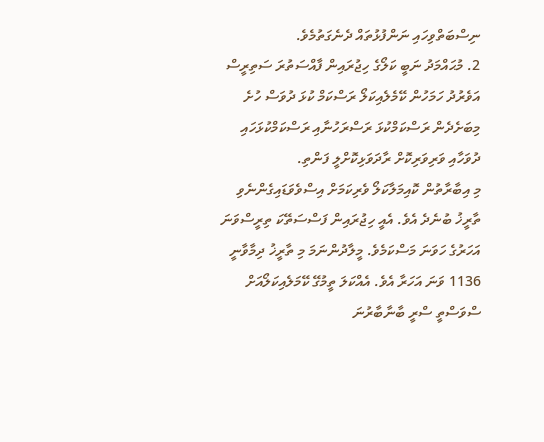ނިސްބަތްވިހައި ނަންފުޅުތައް ދެނެގަތުމެވެ.
2. މުޙައްމަދު ނަބީ ކަލޯގެ ހިޖުރައިން ފާއްސަތުރަ ސަތިރީސް އަވެރުދު ހަމަހުން ކޭމެލެއިކަލޯ ރަސްކަމް ކުޅަ ދުވަސް ހުށެ މިބަށެދެން ރަސްކަމްކުޅަ ރަސްރަހުނާއި ރަސްކަމްކުޅަހައި ދުވަހާއި ވަރިވަރިކޮށް ރާދަވަޅިކޮށްލީ ފަންތި.
މި އިބާރާތުން ކޮއިމަލާކަލޯ ވެރިކަމަށް އިސްވެވަޑައިގެންނެވި ތާރީޚު ބުނެދެ އެވެ. އެއީ ހިޖުރައިން ފަސްސަތޭކަ ތިރީސްވަނަ އަހަރުގެ ހަވަނަ މަސްކަމެވެ. މީލާދުންނަމަ މި ތާރީޚު ދިމާވާނީ 1136 ވަނަ އަހަރާ އެވެ. އެއްކަލަ ތީމުގޭ ކޭމަލެއިކަލޯއަށް ސްވަސްތީ ސްރީ ބާނާބާރުނަ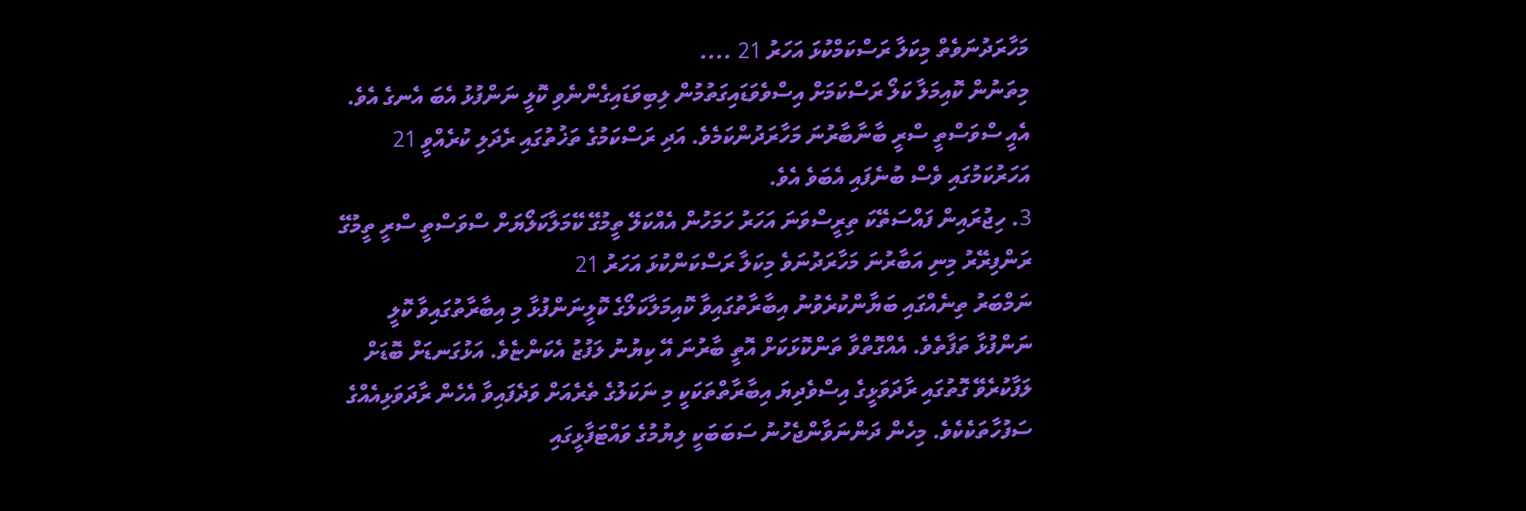މަހާރަދުނަވެތް މިކަލާ ރަސްކަމްކުޅަ އަހަރު 21 ....
މިތަނުން ކޮއިމަލާ ކަލޯ ރަސްކަމަށް އިސްވެވަޑައިގަތުމުން ލިބިވަޑައިގެންނެވި ކޮލީ ނަންފުޅު އެބަ އެނގެ އެވެ. އެއީ ސްވަސްތީ ސްރީ ބާނާބާރުނަ މަހާރަދުންކަމެވެ. އަދި ރަސްކަމުގެ ތަޚުތުގައި ރެދަލި ކުރެއްވީ 21 އަހަރުކަމުގައި ވެސް ބުނެފައި އެބަވެ އެވެ.
3. ހިޖުރައިން ފައްސަތޭކަ ތިރީސްވަނަ އަހަރު ހަމަހުން އެއްކަލޭ ތީމުގޭ ކޭމަލާކަލޯޔަށް ސްވަސްތީ ސްރީ ތީމުގޭ ރަންފިރޭރު މިނި އަބާރުނަ މަހާރަދުނަވެ މިކަލާ ރަސްކަންކުޅަ އަހަރު 21
ނަމްބަރު ތިނެއްގައި ބަޔާންކުރެވުނު އިބާރާތުގައިވާ ކޮއިމަލާކަލޯގެ ކޮލީނަންފުޅާ މި އިބާރާތުގައިވާ ކޮލީ ނަންފުޅާ ތަފާތެވެ. އެއްގޮތްވާ ތަންކޮޅަކަށް އޮތީ ބާރުނަ އޭ ކިޔުނު ލަފުޒު އެކަންޏެވެ. އަޅުގަނޑަށް ބޮޑަށް ލަފާކުރެވޭ ގޮތުގައި ރާދަވަޅީގެ އިސްވެދިޔަ އިބާރާތްތަކަކީ މި ނަކަލުގެ ތެރެއަށް ވަދެފައިވާ އެހެން ރާދަވަޅިއެއްގެ ސަފުހާތަކެކެވެ. މިހެން ދަންނަވާންޖެހުނު ސަބަބަކީ ލިޔުމުގެ ވައްޓަފާޅީގައި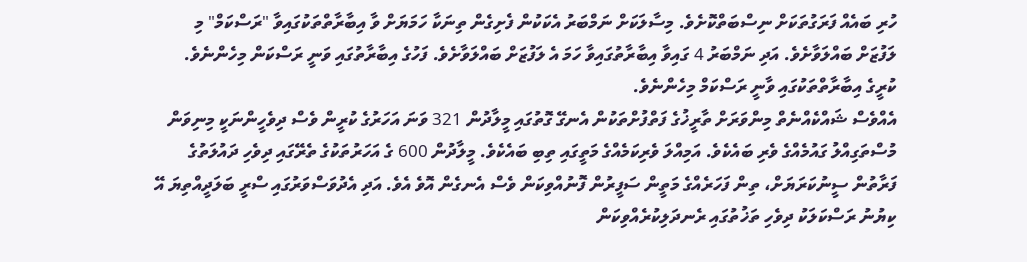ހުރި ބައެއް ފަރަގުތަކަށް ނިސްބަތްކޮށެވެ. މިސާލަކަށް ނަމްބަރު އެކަކުން ފެށިގެން ތިނަކާ ހަމަޔަށް ވާ އިބާރާތްތަކުގައިވާ "ރަސްކަމް" މި ލަފުޒަށް ބައްލަވާށެވެ. އަދި ނަމްބަރު 4 ގައިވާ އިބާރާތުގައިވާ ހަމަ އެ ލަފުޒަށް ބައްލަވާށެވެ. ފަހުގެ އިބާރާތުގައި ވަނީ ރަސްކަން މިހެންނެވެ. ކުރީގެ އިބާރާތްތަކުގައި ވާނީ ރަސްކަމް މިހެންނެވެ.
އެއްވެސް ޝައްކެއްނެތް މިންވަރަށް ތާރީޚުގެ ފަތްފުށްތަކުން އެނގޭ ގޮތުގައި މީލާދުން 321 ވަނަ އަހަރުގެ ކުރީން ވެސް ދިވެހީންނަކީ މިނިވަން މުސްތަގިއްލު ގައުމެއްގެ ވެރި ބައެކެވެ. އަމިއްލަ ވެރިކަމެއްގެ މަތީގައި ތިބި ބައެކެވެ. މީލާދުން 600 ގެ އަހަރުތަކުގެ ތެރޭގައި ދިވެހި ދައުލަތުގެ ފަރާތުން ސީނުކަރަޔަށް، ތިން ފަހަރެއްގެ މަތީން ސަފީރުން ފޮނުއްވިކަން ވެސް އެނގެން އޮވެ އެވެ. އަދި އެދުވަސްވަރުގައި ސްރީ ބަލަދީއްތިޔަ އޭ ކިޔުނު ރަސްކަލަކު ދިވެހި ތަޚުތުގައި ރެނދަލިކުރެއްވިކަން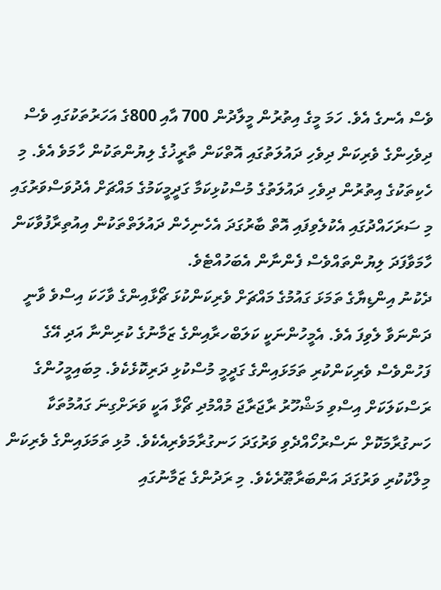ވެސް އެނގެ އެވެ. ހަމަ މީގެ އިތުރުން މީލާދުން 700 އާއި 800ގެ އަހަރުތަކުގައި ވެސް ދިވެހިންގެ ވެރިކަން ދިވެހި ދައުލަތުގައި އޮތްކަން ތާރީޚުގެ ލިޔުންތަކުން ހާމަވެ އެވެ. މި ހެކިތަކުގެ އިތުރުން ދިވެހި ދައުލަތުގެ މުސްކުޅިކަމާ ގަދީމީކަމުގެ މައްޗަށް އެދުވަސްވަރުގައި މި ސަރަހައްދުގައި އެކުލެވިފައި އޮތް ބާރުގަދަ އެހެނިހެން ދައުލަތްތަކުން އިއުތިރާފުވާކަން ހާމަވާފަދަ ލިޔުންތައްވެސް ފެންނާން އެބަހުއްޓެވެ.
ދެކުނު އިންޑިޔާގެ ތަމަޅަ ގައުމުގެ މައްޗަށް ވެރިކަންކުޅަ ޗޯޅާއިންގެ ވާހަކަ އިސްވެ ވާނީ ދަންނަވާ ލެވިފަ އެވެ. އެމީހުންނަކީ ކަލަބްހރާއިންގެ ޒަމާނުގެ ކުރިންނާ އަދި އޭގެ ފަހުންވެސް ވެރިކަންކުރި ތަމަޅައިންގެ ގަދީމީ މުސްކުޅި ދަރިކޮޅެކެވެ. މިބައިމީހުންގެ ރަސްކަލަކަށް އިސްވި މަޝްހޫރު ރާޖަރާޖަ މުއްމުދި ޗޯޅާ އަކީ ވަރަށްގިނަ ގައުމުތަކާ ހަނގުރާމަކޮށް ނަސްރުހޯއްދެވި ވަރުގަދަ ހަނގުރާމަވެރިއެކެވެ. މުޅި ތަމަޅައިންގެ ވެރިކަން މިލްކުކުރި ވަރުގަދަ އަންބަރާޠޫރެކެވެ. މި ރަދުންގެ ޒަމާނުގައި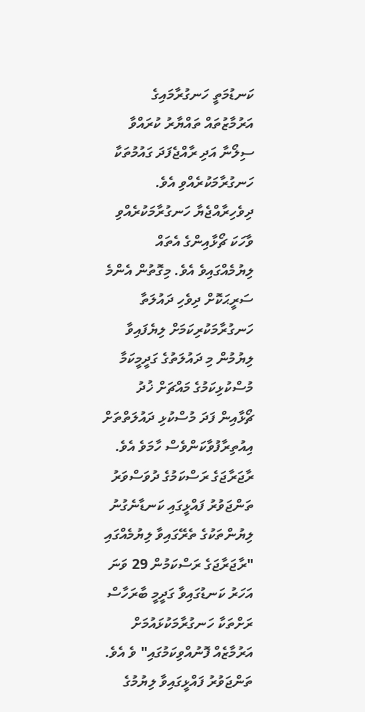ކަނޑުމަތީ ހަނގުރާމައިގެ އަރުމާޒުތައް ތައްޔާރު ކުރައްވާ ސިލޯނާ އަދި ރާއްޖެފަދަ ގައުމުތަކާ ހަނގުރާމަކުރެއްވި އެވެ. ދިވެހިރާއްޖެޔާ ހަނގުރާމަކުރެއްވި ވާހަކަ ޗޯޅާއިންގެ އެތައް ލިޔުމެއްގައިވެ އެވެ. މިގޮތުން އެންމެ ސަރީޙަކޮށް ދިވެހި ދައުލަތާ ހަނގުރާމަކުރިކަމަށް ލިޔެފައިވާ ލިޔުމުން މި ދައުލަތުގެ ގަދީމީކަމާ މުސްކުޅިކަމުގެ މައްޗަށް ޚުދު ޗޯޅާއިން ފަދަ މުސްކުޅި ދައުލަތްތަށް އިއުތިރާފުވާކަންވެސް ހާމަވެ އެވެ.
ރާޖަރާޖަގެ ރަސްކަމުގެ ދުވަސްވަރު ތަންޖަވުރު ފައްޅީގައި ކަނޑާނެގުނު ލިޔުންތަކުގެ ތެރޭގައިވާ ލިޔުމެއްގައި "ރާޖަރާޖަގެ ރަސްކަމުން 29 ވަނަ އަހަރު ކަނޑުގައިވާ ގަދީމީ ބާރަހާސް ރަށްތަކާ ހަނގުރާމަކުޅައުމަށް އަރުމާޒެއް ފޮނުއްވިކަމުގައި" ވެ އެވެ. ތަންޖަވުރު ފައްޅީގައިވާ ލިޔުމުގެ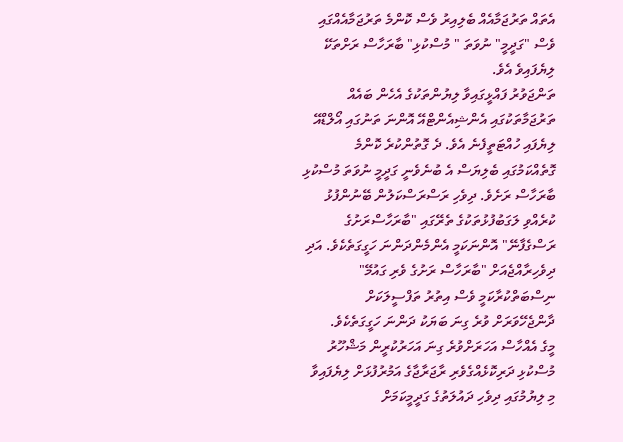އެތައް ތަރުޖަމާއެއް ބެލިއިރު ވެސް ކޮންމެ ތަރުޖަމާއެއްގައި ވެސް "ގަދީމީ" ނުވަތަ " މުސްކުޅި" ބާރަހާސް ރަށްތަކޭ ލިޔެފައިވެ އެވެ.
ތަންޖަވުރު ފައްޅީގައިވާ ލިޔުންތަކުގެ އެހެން ބައެއް ތަރުޖަމާތަކުގައި އެންޝިއެންޓްއޭ އޮންނަ ތަނުގައި އޯލްޑްއޭ ލިޔެފައި ހުއްޓަތީފެނެ އެވެ. ދެ ގޮތުންކުރެ ކޮންމެ ގޮތެއްކަމުގައި ބެލިޔަސް އެ ބުނެވެނީ ގަދީމީ ނުވަތަ މުސްކުޅި ބާރަހާސް ރަށެވެ. ދިވެހި ރަސްރަސްކަލުން ބޭނުންފުޅު ކުރެއްވި ލަގަބުފުޅުތަކުގެ ތެރޭގައި "ބާރަހާސްރަށުގެ ރަސްގެފާނޭ" އޮންނަކަމީ އެންމެންދަންނަ ހަގީގަތެކެވެ. އަދި ދިވެހިރާއްޖެއަށް "ބާރަހާސް ރަށުގެ ވެރި ގައުމޭ" ނިސްބަތްކުރާކަމީ ވެސް އިތުރު ތަފްސީލަކަށް ދާންޖެހޭވަރަށް ވުރެ ގިނަ ބަޔަކު ދަންނަ ހަގީގަތެކެވެ.
މީގެ އެއްހާސް އަހަރަށްވުރެ ގިނަ އަހަރުކުރީން މަޝްހޫރު މުސްކުޅި ދަރިކޮޅެއްގެވެރި ރާޖަރާޖާގެ އަމުރުފުޅަށް ލިޔެފައިވާ މި ލިޔުމުގައި ދިވެހި ދައުލަތުގެ ގަދީމީކަމަށް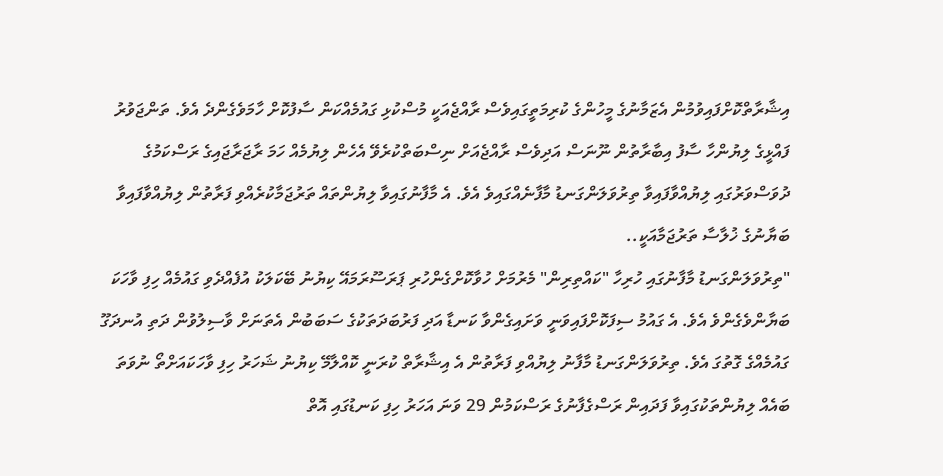އިޝާރާތްކޮށްފައިވުމުން އެޒަމާނުގެ މީހުންގެ ކުރިމަތީގައިވެސް ރާއްޖެއަކީ މުސްކުޅި ގައުމެއްކަން ސާފުކޮށް ހާމަވެގެންދެ އެވެ. ތަންޖަވުރު ފައްޅީގެ ލިޔުންހާ ސާފު އިބާރާތުން ނޫނަސް އަދިވެސް ރާއްޖެއަށް ނިސްބަތްކުރެވޭ އެހެން ލިޔުމެއް ހަމަ ރާޖަރާޖައިގެ ރަސްކަމުގެ ދުވަސްވަރުގައި ލިޔުއްވާފައިވާ ތިރުވަލަންގަނޑު މާފާނެއްގައިވެ އެވެ. އެ މާފާނުގައިވާ ލިޔުންތައް ތަރުޖަމާކުރެއްވި ފަރާތުން ލިޔުއްވާފައިވާ ބަޔާނުގެ ޚުލާސާ ތަރުޖަމާއަކީ..
"ތިރުވަލަންގަނޑު މާފާނުގައި ހުރިހާ "ކައްތިރިން" މެރުމަށް ހުވާކޮށްގެންހުރި ޕަރަސޫރަމައޭ ކިޔުނު ބޭކަލަކު އުފެއްދެވި ގައުމެއް ހިފި ވާހަކަ ބަޔާންވެގެންވެ އެވެ. އެ ގައުމު ސިފަކޮށްފައިވަނީ ވަށައިގެންވާ ކަނޑާ އަދި ފަރުބަދަތަކުގެ ސަބަބުން އެތަނަށް ވާސިލުވުން ދަތި އުނދަގޫ ގައުމެއްގެ ގޮތުގަ އެވެ. ތިރުވަލަންގަނޑު މާފާނު ލިޔުއްވި ފަރާތުން އެ އިޝާރާތް ކުރަނީ ކޮއްލާމޭ ކިޔުނު ޝަހަރު ހިފި ވާހަކައަށްތޯ ނުވަތަ ބައެއް ލިޔުންތަކުގައިވާ ފަދައިން ރަސްގެފާނުގެ ރަސްކަމުން 29 ވަނަ އަހަރު ހިފި ކަނޑުގައި އޮތް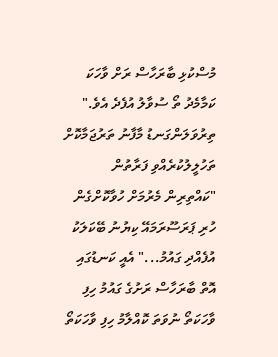މުސްކުޅި ބާރަހާސް ރަށް ވާހަކަ ކަމާމެދު ތޯ ސުވާލު އުފެދެ އެވެ."
ތިރުވަލަންގަނޑު މާފާނު ތަރުޖަމާކޮށް ތަހުލީލުކުރެއްވި ފަރާތުން "ކައްތިރިން މެރުމަށް ހުވާކޮށްގެން ހުރި ޕަރަސޫރަމައޭ ކިޔުނު ބޭކަލަކު އުފެއްދި ގައުމު..." އެއީ ކަނޑުގައި އޮތް ބާރަހާސް ރަށުގެ ގައުމު ހިފި ވާހަކަތޯ ނުވަތަ ކޮއްލާމު ހިފި ވާހަކަތޯ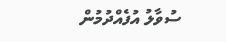ސުވާލު އުފެއްދުމުން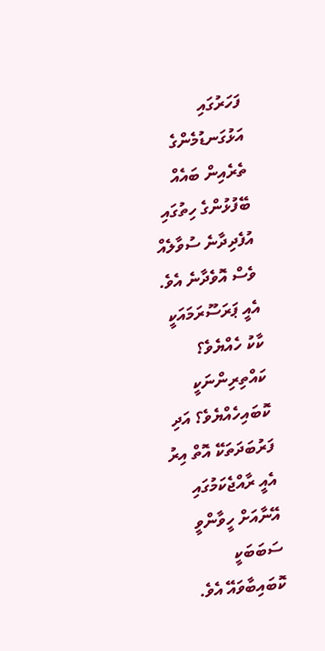ފަހަރުގައި އަޅުގަނޑުމެންގެ ތެރެއިން ބައެއް ބޭފުޅުންގެ ހިތުގައި އުފެދިދާނެ ސުވާލެއް ވެސް އޮވެދާނެ އެވެ. އެއީ ޕަރަސޫރަމައަކީ ކާކު ހެއްޔެވެ؟ ކައްތިރިންނަކީ ކޮބައިހެއްޔެވެ؟ އަދި ފަރުބަދަތަކޭ އޮތް އިރު އެއީ ރާއްޖެކަމުގައި އޭނާއަށް ހީވާންވީ ސަބަބަކީ ކޮބައިބާވައޭ އެވެ.